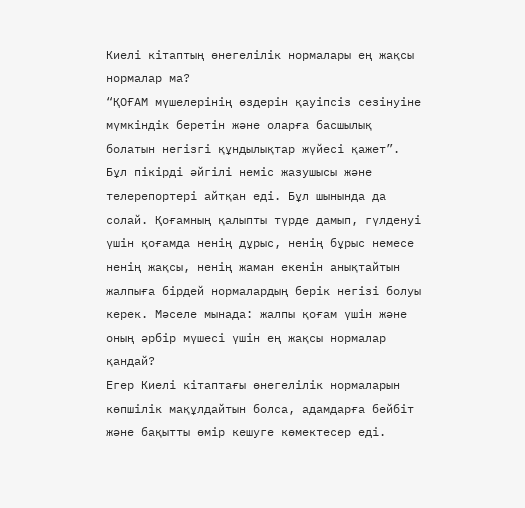Киелі кітаптың өнегелілік нормалары ең жақсы нормалар ма?
“ҚОҒАМ мүшелерінің өздерін қауіпсіз сезінуіне мүмкіндік беретін және оларға басшылық болатын негізгі құндылықтар жүйесі қажет”. Бұл пікірді әйгілі неміс жазушысы және телерепортері айтқан еді. Бұл шынында да солай. Қоғамның қалыпты түрде дамып, гүлденуі үшін қоғамда ненің дұрыс, ненің бұрыс немесе ненің жақсы, ненің жаман екенін анықтайтын жалпыға бірдей нормалардың берік негізі болуы керек. Мәселе мынада: жалпы қоғам үшін және оның әрбір мүшесі үшін ең жақсы нормалар қандай?
Егер Киелі кітаптағы өнегелілік нормаларын көпшілік мақұлдайтын болса, адамдарға бейбіт және бақытты өмір кешуге көмектесер еді.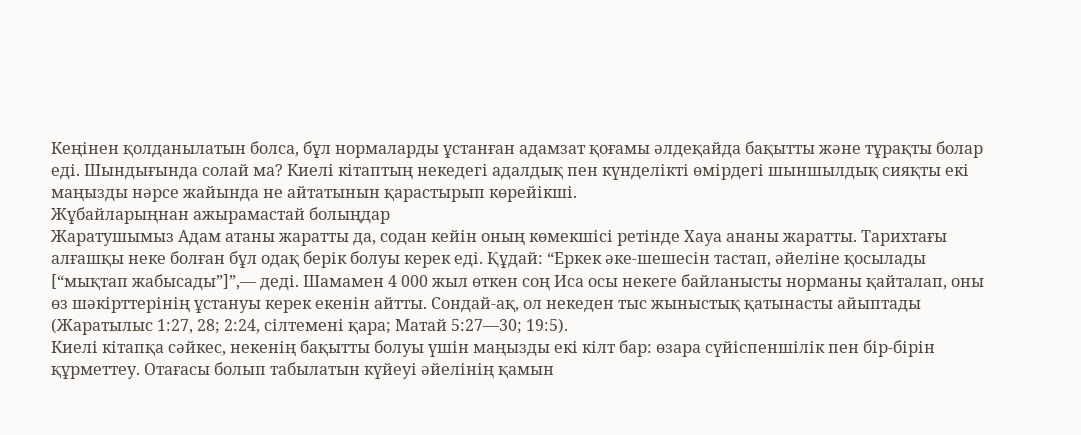Кеңінен қолданылатын болса, бұл нормаларды ұстанған адамзат қоғамы әлдеқайда бақытты және тұрақты болар еді. Шындығында солай ма? Киелі кітаптың некедегі адалдық пен күнделікті өмірдегі шыншылдық сияқты екі маңызды нәрсе жайында не айтатынын қарастырып көрейікші.
Жұбайларыңнан ажырамастай болыңдар
Жаратушымыз Адам атаны жаратты да, содан кейін оның көмекшісі ретінде Хауа ананы жаратты. Тарихтағы алғашқы неке болған бұл одақ берік болуы керек еді. Құдай: “Еркек әке-шешесін тастап, әйеліне қосылады [“мықтап жабысады”]”,— деді. Шамамен 4 000 жыл өткен соң Иса осы некеге байланысты норманы қайталап, оны өз шәкірттерінің ұстануы керек екенін айтты. Сондай-ақ, ол некеден тыс жыныстық қатынасты айыптады (Жаратылыс 1:27, 28; 2:24, сілтемені қара; Матай 5:27—30; 19:5).
Киелі кітапқа сәйкес, некенің бақытты болуы үшін маңызды екі кілт бар: өзара сүйіспеншілік пен бір-бірін құрметтеу. Отағасы болып табылатын күйеуі әйелінің қамын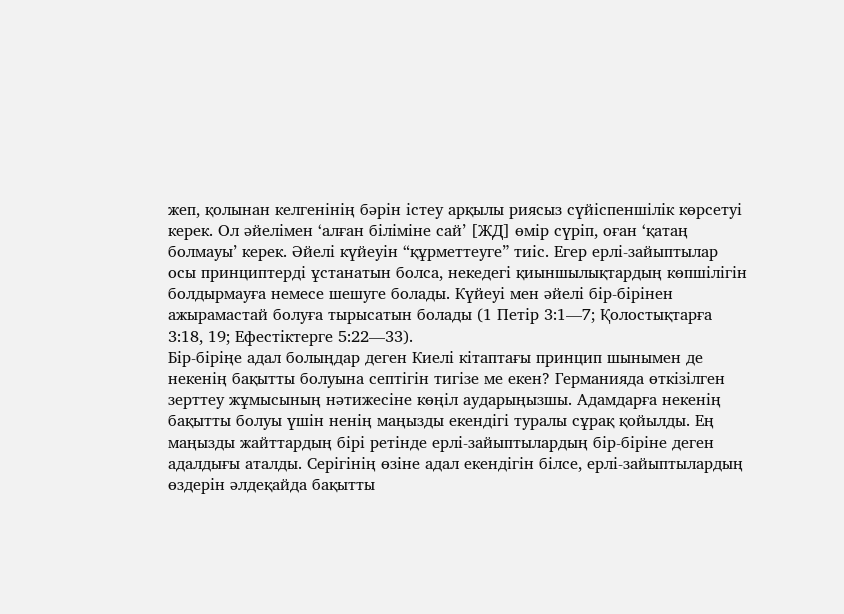жеп, қолынан келгенінің бәрін істеу арқылы риясыз сүйіспеншілік көрсетуі керек. Ол әйелімен ‘алған біліміне сай’ [ЖД] өмір сүріп, оған ‘қатаң болмауы’ керек. Әйелі күйеуін “құрметтеуге” тиіс. Егер ерлі-зайыптылар осы принциптерді ұстанатын болса, некедегі қиыншылықтардың көпшілігін болдырмауға немесе шешуге болады. Күйеуі мен әйелі бір-бірінен ажырамастай болуға тырысатын болады (1 Петір 3:1—7; Қолостықтарға 3:18, 19; Ефестіктерге 5:22—33).
Бір-біріңе адал болыңдар деген Киелі кітаптағы принцип шынымен де некенің бақытты болуына септігін тигізе ме екен? Германияда өткізілген зерттеу жұмысының нәтижесіне көңіл аударыңызшы. Адамдарға некенің бақытты болуы үшін ненің маңызды екендігі туралы сұрақ қойылды. Ең маңызды жайттардың бірі ретінде ерлі-зайыптылардың бір-біріне деген адалдығы аталды. Серігінің өзіне адал екендігін білсе, ерлі-зайыптылардың өздерін әлдеқайда бақытты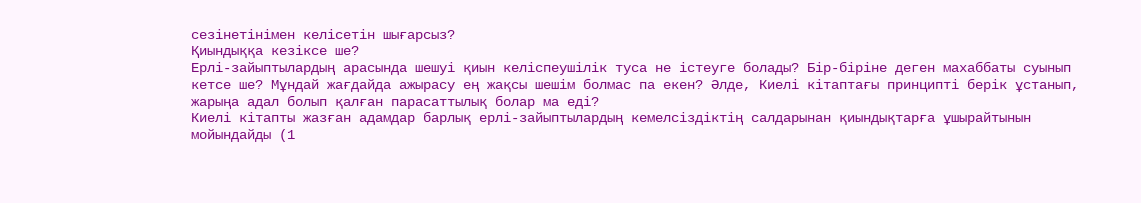сезінетінімен келісетін шығарсыз?
Қиындыққа кезіксе ше?
Ерлі-зайыптылардың арасында шешуі қиын келіспеушілік туса не істеуге болады? Бір-біріне деген махаббаты суынып кетсе ше? Мұндай жағдайда ажырасу ең жақсы шешім болмас па екен? Әлде, Киелі кітаптағы принципті берік ұстанып, жарыңа адал болып қалған парасаттылық болар ма еді?
Киелі кітапты жазған адамдар барлық ерлі-зайыптылардың кемелсіздіктің салдарынан қиындықтарға ұшырайтынын мойындайды (1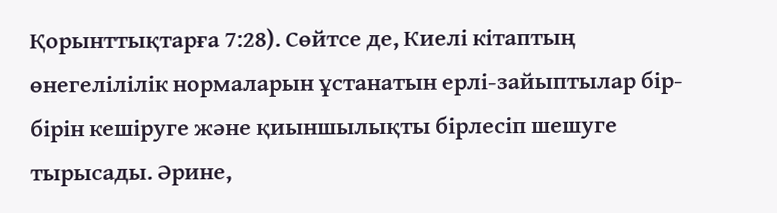Қорынттықтарға 7:28). Сөйтсе де, Киелі кітаптың өнегелілілік нормаларын ұстанатын ерлі-зайыптылар бір-бірін кешіруге және қиыншылықты бірлесіп шешуге тырысады. Әрине,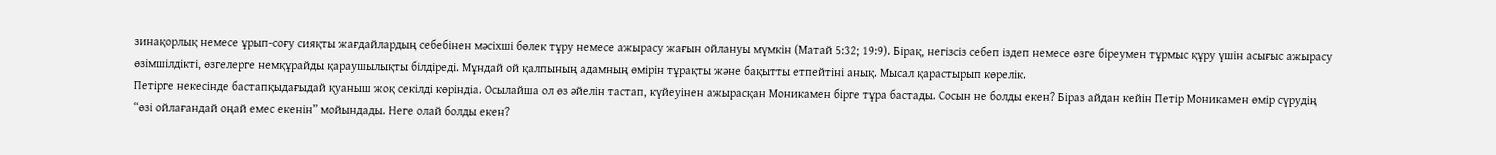зинақорлық немесе ұрып-соғу сияқты жағдайлардың себебінен мәсіхші бөлек тұру немесе ажырасу жағын ойлануы мүмкін (Матай 5:32; 19:9). Бірақ, негізсіз себеп іздеп немесе өзге біреумен тұрмыс құру үшін асығыс ажырасу өзімшілдікті, өзгелерге немқұрайды қараушылықты білдіреді. Мұндай ой қалпының адамның өмірін тұрақты және бақытты етпейтіні анық. Мысал қарастырып көрелік.
Петірге некесінде бастапқыдағыдай қуаныш жоқ секілді көріндіa. Осылайша ол өз әйелін тастап, күйеуінен ажырасқан Моникамен бірге тұра бастады. Сосын не болды екен? Біраз айдан кейін Петір Моникамен өмір сүрудің “өзі ойлағандай оңай емес екенін” мойындады. Неге олай болды екен?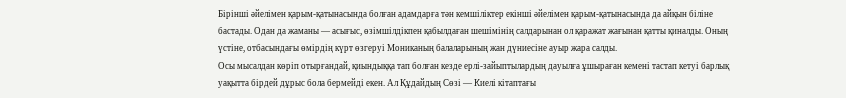Бірінші әйелімен қарым-қатынасында болған адамдарға тән кемшіліктер екінші әйелімен қарым-қатынасында да айқын біліне бастады. Одан да жаманы — асығыс, өзімшілдікпен қабылдаған шешімінің салдарынан ол қаражат жағынан қатты қиналды. Оның үстіне, отбасындағы өмірдің күрт өзгеруі Мониканың балаларының жан дүниесіне ауыр жара салды.
Осы мысалдан көріп отырғандай, қиындыққа тап болған кезде ерлі-зайыптылардың дауылға ұшыраған кемені тастап кетуі барлық уақытта бірдей дұрыс бола бермейді екен. Ал Құдайдың Сөзі — Киелі кітаптағы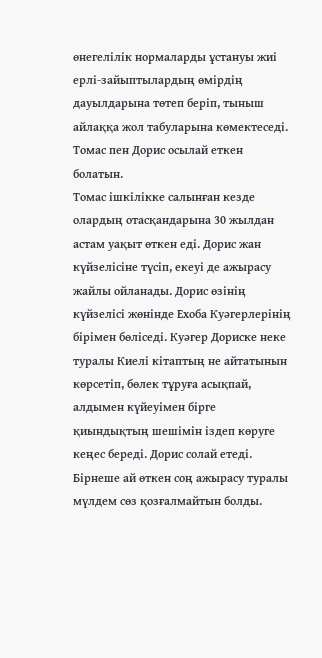өнегелілік нормаларды ұстануы жиі ерлі-зайыптылардың өмірдің дауылдарына төтеп беріп, тыныш айлаққа жол табуларына көмектеседі. Томас пен Дорис осылай еткен болатын.
Томас ішкілікке салынған кезде олардың отасқандарына 30 жылдан астам уақыт өткен еді. Дорис жан күйзелісіне түсіп, екеуі де ажырасу жайлы ойланады. Дорис өзінің күйзелісі жөнінде Ехоба Куәгерлерінің бірімен бөліседі. Куәгер Дориске неке туралы Киелі кітаптың не айтатынын көрсетіп, бөлек тұруға асықпай, алдымен күйеуімен бірге қиындықтың шешімін іздеп көруге кеңес береді. Дорис солай етеді. Бірнеше ай өткен соң ажырасу туралы мүлдем сөз қозғалмайтын болды.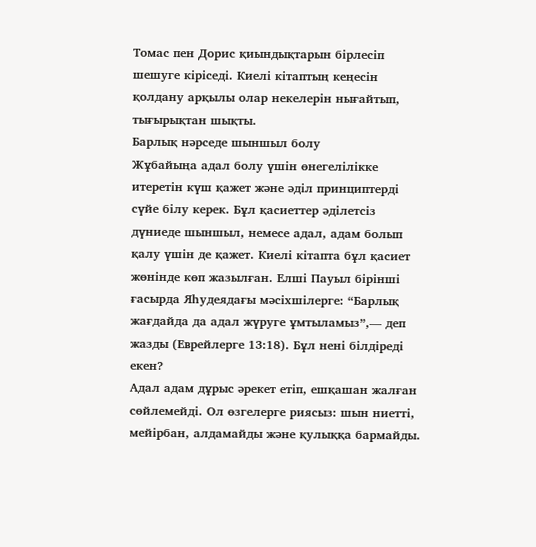Томас пен Дорис қиындықтарын бірлесіп шешуге кіріседі. Киелі кітаптың кеңесін қолдану арқылы олар некелерін нығайтып, тығырықтан шықты.
Барлық нәрседе шыншыл болу
Жұбайыңа адал болу үшін өнегелілікке итеретін күш қажет және әділ принциптерді сүйе білу керек. Бұл қасиеттер әділетсіз дүниеде шыншыл, немесе адал, адам болып қалу үшін де қажет. Киелі кітапта бұл қасиет жөнінде көп жазылған. Елші Пауыл бірінші ғасырда Яһудеядағы мәсіхшілерге: “Барлық жағдайда да адал жүруге ұмтыламыз”,— деп жазды (Еврейлерге 13:18). Бұл нені білдіреді екен?
Адал адам дұрыс әрекет етіп, ешқашан жалған сөйлемейді. Ол өзгелерге риясыз: шын ниетті, мейірбан, алдамайды және қулыққа бармайды.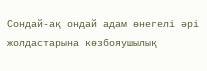Сондай-ақ ондай адам өнегелі әрі жолдастарына көзбояушылық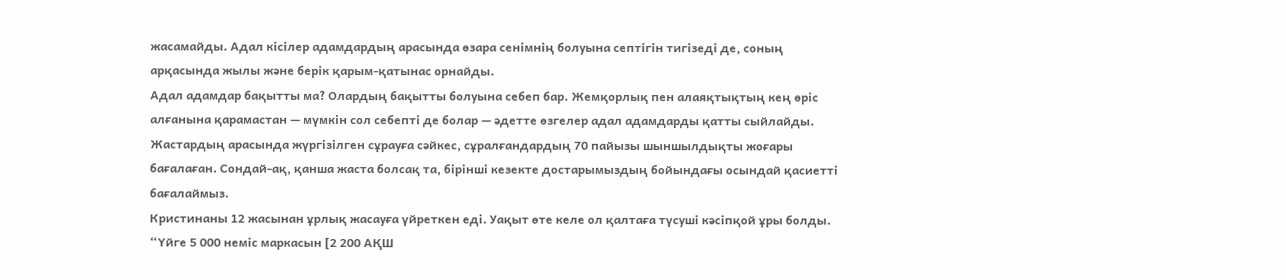жасамайды. Адал кісілер адамдардың арасында өзара сенімнің болуына септігін тигізеді де, соның арқасында жылы және берік қарым-қатынас орнайды.
Адал адамдар бақытты ма? Олардың бақытты болуына себеп бар. Жемқорлық пен алаяқтықтың кең өріс алғанына қарамастан — мүмкін сол себепті де болар — әдетте өзгелер адал адамдарды қатты сыйлайды. Жастардың арасында жүргізілген сұрауға сәйкес, сұралғандардың 70 пайызы шыншылдықты жоғары бағалаған. Сондай-ақ, қанша жаста болсақ та, бірінші кезекте достарымыздың бойындағы осындай қасиетті бағалаймыз.
Кристинаны 12 жасынан ұрлық жасауға үйреткен еді. Уақыт өте келе ол қалтаға түсуші кәсіпқой ұры болды. “Үйге 5 000 неміс маркасын [2 200 АҚШ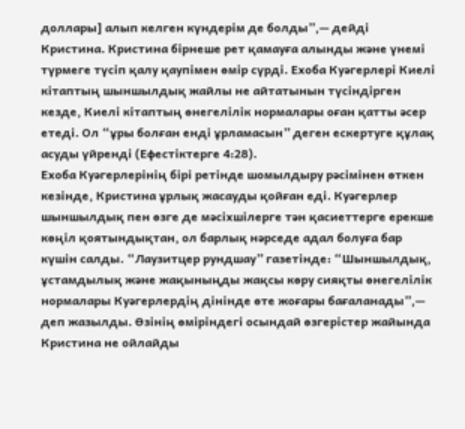доллары] алып келген күндерім де болды”,— дейді Кристина. Кристина бірнеше рет қамауға алынды және үнемі түрмеге түсіп қалу қаупімен өмір сүрді. Ехоба Куәгерлері Киелі кітаптың шыншылдық жайлы не айтатынын түсіндірген кезде, Киелі кітаптың өнегелілік нормалары оған қатты әсер етеді. Ол “ұры болған енді ұрламасын” деген ескертуге құлақ асуды үйренді (Ефестіктерге 4:28).
Ехоба Куәгерлерінің бірі ретінде шомылдыру рәсімінен өткен кезінде, Кристина ұрлық жасауды қойған еді. Куәгерлер шыншылдық пен өзге де мәсіхшілерге тән қасиеттерге ерекше көңіл қоятындықтан, ол барлық нәрседе адал болуға бар күшін салды. “Лаузитцер рундшау” газетінде: “Шыншылдық, ұстамдылық және жақыныңды жақсы көру сияқты өнегелілік нормалары Куәгерлердің дінінде өте жоғары бағаланады”,— деп жазылды. Өзінің өміріндегі осындай өзгерістер жайында Кристина не ойлайды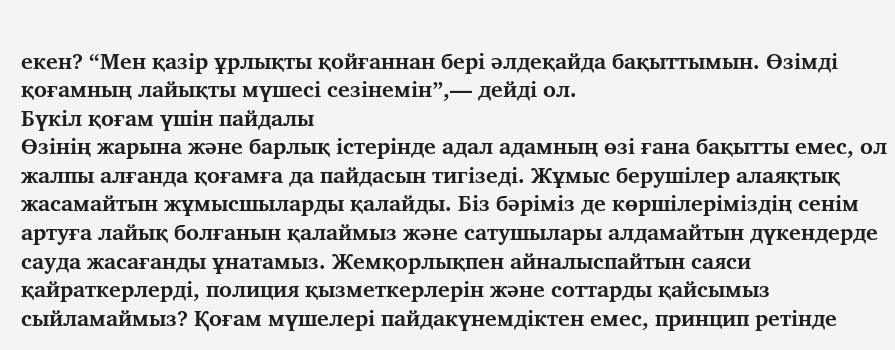екен? “Мен қазір ұрлықты қойғаннан бері әлдеқайда бақыттымын. Өзімді қоғамның лайықты мүшесі сезінемін”,— дейді ол.
Бүкіл қоғам үшін пайдалы
Өзінің жарына және барлық істерінде адал адамның өзі ғана бақытты емес, ол жалпы алғанда қоғамға да пайдасын тигізеді. Жұмыс берушілер алаяқтық жасамайтын жұмысшыларды қалайды. Біз бәріміз де көршілеріміздің сенім артуға лайық болғанын қалаймыз және сатушылары алдамайтын дүкендерде сауда жасағанды ұнатамыз. Жемқорлықпен айналыспайтын саяси қайраткерлерді, полиция қызметкерлерін және соттарды қайсымыз сыйламаймыз? Қоғам мүшелері пайдакүнемдіктен емес, принцип ретінде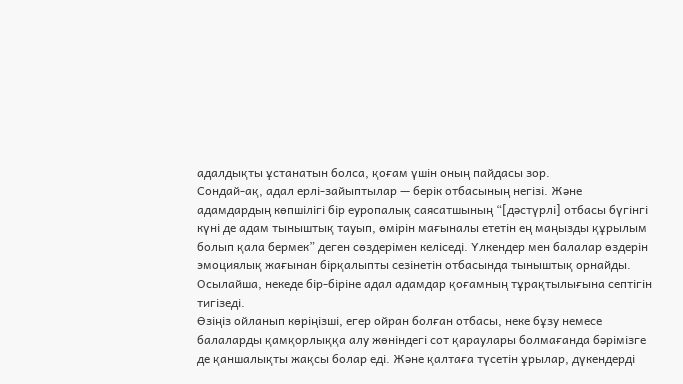адалдықты ұстанатын болса, қоғам үшін оның пайдасы зор.
Сондай-ақ, адал ерлі-зайыптылар — берік отбасының негізі. Және адамдардың көпшілігі бір еуропалық саясатшының “[дәстүрлі] отбасы бүгінгі күні де адам тыныштық тауып, өмірін мағыналы ететін ең маңызды құрылым болып қала бермек” деген сөздерімен келіседі. Үлкендер мен балалар өздерін эмоциялық жағынан бірқалыпты сезінетін отбасында тыныштық орнайды. Осылайша, некеде бір-біріне адал адамдар қоғамның тұрақтылығына септігін тигізеді.
Өзіңіз ойланып көріңізші, егер ойран болған отбасы, неке бұзу немесе балаларды қамқорлыққа алу жөніндегі сот қараулары болмағанда бәрімізге де қаншалықты жақсы болар еді. Және қалтаға түсетін ұрылар, дүкендерді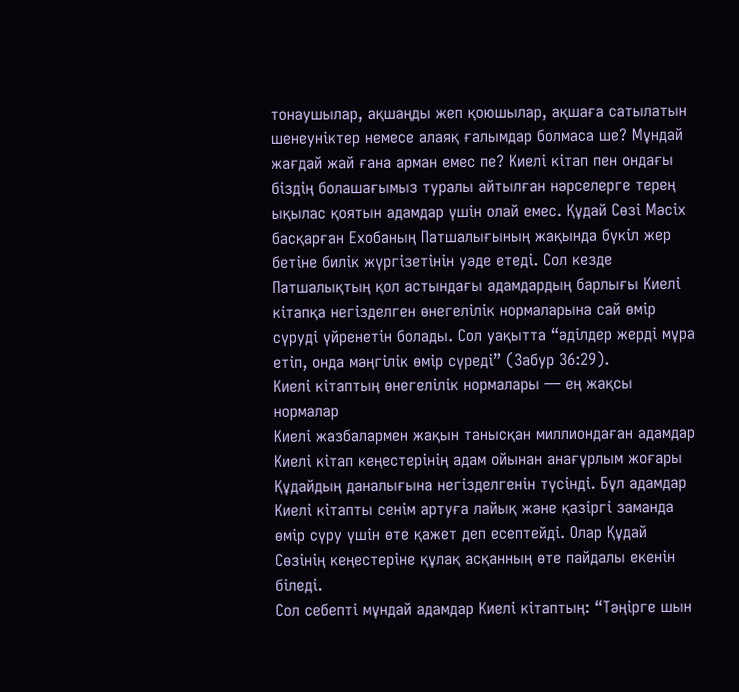тонаушылар, ақшаңды жеп қоюшылар, ақшаға сатылатын шенеуніктер немесе алаяқ ғалымдар болмаса ше? Мұндай жағдай жай ғана арман емес пе? Киелі кітап пен ондағы біздің болашағымыз туралы айтылған нәрселерге терең ықылас қоятын адамдар үшін олай емес. Құдай Сөзі Мәсіх басқарған Ехобаның Патшалығының жақында бүкіл жер бетіне билік жүргізетінін уәде етеді. Сол кезде Патшалықтың қол астындағы адамдардың барлығы Киелі кітапқа негізделген өнегелілік нормаларына сай өмір сүруді үйренетін болады. Сол уақытта “әділдер жерді мұра етіп, онда мәңгілік өмір сүреді” (Забур 36:29).
Киелі кітаптың өнегелілік нормалары — ең жақсы нормалар
Киелі жазбалармен жақын танысқан миллиондаған адамдар Киелі кітап кеңестерінің адам ойынан анағұрлым жоғары Құдайдың даналығына негізделгенін түсінді. Бұл адамдар Киелі кітапты сенім артуға лайық және қазіргі заманда өмір сүру үшін өте қажет деп есептейді. Олар Құдай Сөзінің кеңестеріне құлақ асқанның өте пайдалы екенін біледі.
Сол себепті мұндай адамдар Киелі кітаптың: “Тәңірге шын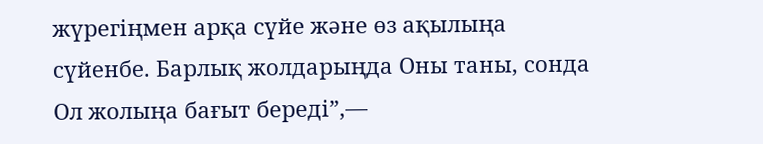жүрегіңмен арқа сүйе және өз ақылыңа сүйенбе. Барлық жолдарыңда Оны таны, сонда Ол жолыңа бағыт береді”,—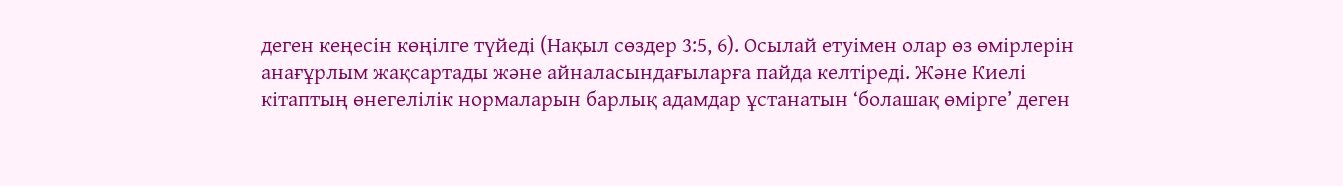деген кеңесін көңілге түйеді (Нақыл сөздер 3:5, 6). Осылай етуімен олар өз өмірлерін анағұрлым жақсартады және айналасындағыларға пайда келтіреді. Және Киелі кітаптың өнегелілік нормаларын барлық адамдар ұстанатын ‘болашақ өмірге’ деген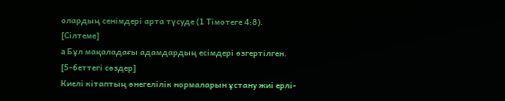олардың сенімдері арта түсуде (1 Тімотеге 4:8).
[Сілтеме]
a Бұл мақаладағы адамдардың есімдері өзгертілген.
[5-беттегі сөздер]
Киелі кітаптың өнегелілік нормаларын ұстану жиі ерлі-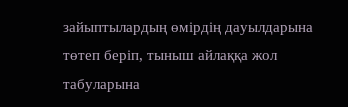зайыптылардың өмірдің дауылдарына төтеп беріп, тыныш айлаққа жол табуларына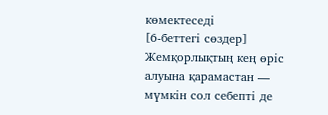көмектеседі
[6-беттегі сөздер]
Жемқорлықтың кең өріс алуына қарамастан — мүмкін сол себепті де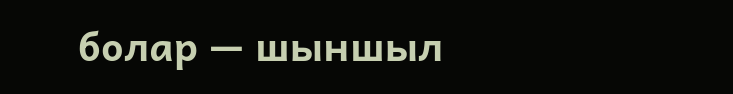болар — шыншыл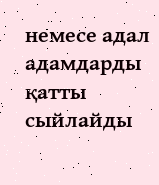немесе адал адамдарды қатты сыйлайды